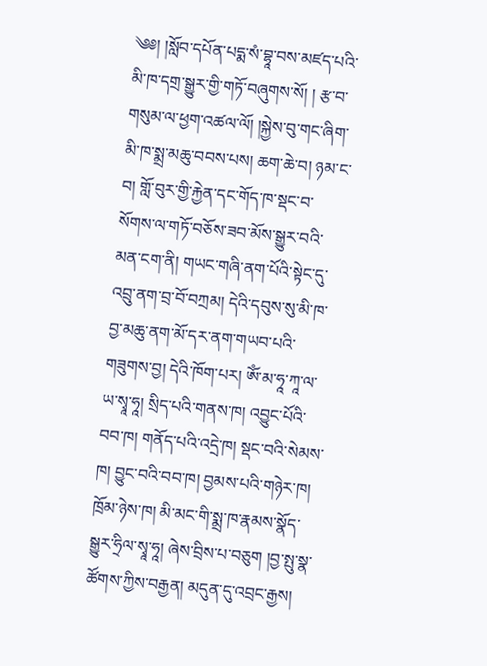༄༅། །སློབ་དཔོན་པདྨ་སཾ་བྷཱ་བས་མཛད་པའི་མི་ཁ་དགྲ་སྒྱུར་གྱི་གཏོ་བཞུགས་སོ། ། རྩ་བ་གསུམ་ལ་ཕྱག་འཚལ་ལོ། །སྐྱེས་བུ་གང་ཞིག་མི་ཁ་སྨྲ་མཆུ་བབས་པས། ཆག་ཆེ་བ། ཉམ་ང་བ། གློ་བུར་གྱི་རྐྱེན་དང་གོད་ཁ་སྡང་བ་སོགས་ལ་གཏོ་བཅོས་ཟབ་མོས་སྒྱུར་བའི་མན་ངག་ནི། གཡང་གཞི་ནག་པོའི་སྟེང་དུ་འབྲུ་ནག་བྲ་བོ་བཀྲམ། དེའི་དབུས་སུ་མི་ཁ་བྱ་མཆུ་ནག་མོ་དར་ནག་གཡབ་པའི་གཟུགས་བྱ། དེའི་ཁོག་པར། ཨོཾ་མ་ཧཱ་ཀཱ་ལ་ཡ་སྭཱ་ཧཱ། སྲིད་པའི་གནས་ཁ། འབྱུང་པོའི་བབ་ཁ། གནོད་པའི་འདྲེ་ཁ། སྡང་བའི་སེམས་ཁ། བྱུང་བའི་བབ་ཁ། བྱམས་པའི་གཉེར་ཁ། ཁྲོམ་ཉེས་ཁ། མི་མང་གི་སྨྲ་ཁ་རྣམས་སྣོད་སྒྱུར་ཧྲིལ་སྭཱ་ཧཱ། ཞེས་བྲིས་པ་བཅུག །བྱ་སྤུ་སྣ་ཚོགས་ཀྱིས་བརྒྱན། མདུན་དུ་འབྲང་རྒྱས།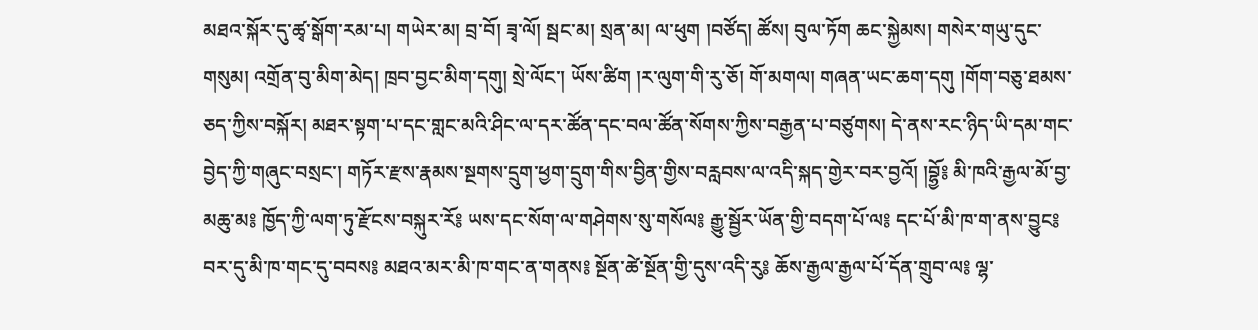མཐའ་སྐོར་དུ་ཚྭ་སྒོག་རམ་པ། གཡེར་མ། བྲ་བོ། ཟྭ་ལོ། སྦང་མ། སྲན་མ། ལ་ཕུག །བཙོད། ཚོས། བུལ་ཏོག ཆང་སྐྱེམས། གསེར་གཡུ་དུང་གསུམ། འགྲོན་བུ་མིག་མེད། ཁྲབ་བྱང་མིག་དགུ། སྲེ་ལོང་། ཡོས་ཚིག །ར་ལུག་གི་རུ་ཅོ། གོ་མགལ། གཞན་ཡང་ཆག་དགུ །གོག་བཅུ་ཐམས་ཅད་ཀྱིས་བསྐོར། མཐར་སྟག་པ་དང་གླང་མའི་ཤིང་ལ་དར་ཚོན་དང་བལ་ཚོན་སོགས་ཀྱིས་བརྒྱན་པ་བཙུགས། དེ་ནས་རང་ཉིད་ཡི་དམ་གང་བྱེད་ཀྱི་གཞུང་བསྲང་། གཏོར་རྫས་རྣམས་སྔགས་དྲུག་ཕྱག་དྲུག་གིས་བྱིན་གྱིས་བརླབས་ལ་འདི་སྐད་གྱེར་བར་བྱའོ། །བྷྱོ༔ མི་ཁའི་རྒྱལ་མོ་བྱ་མཆུ་མ༔ ཁྱོད་ཀྱི་ལག་ཏུ་རྫོངས་བསྐུར་རོ༔ ཡས་དང་སོག་ལ་གཤེགས་སུ་གསོལ༔ རྒྱུ་སྦྱོར་ཡོན་གྱི་བདག་པོ་ལ༔ དང་པོ་མི་ཁ་ག་ནས་བྱུང༔ བར་དུ་མི་ཁ་གང་དུ་བབས༔ མཐའ་མར་མི་ཁ་གང་ན་གནས༔ སྔོན་ཚེ་སྔོན་གྱི་དུས་འདི་རུ༔ ཆོས་རྒྱལ་རྒྱལ་པོ་དོན་གྲུབ་ལ༔ ལྷ་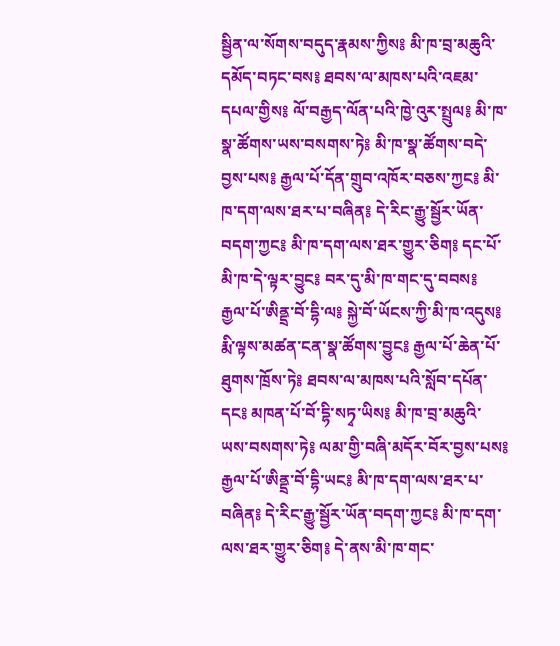སྦྱིན་ལ་སོགས་བདུད་རྣམས་ཀྱིས༔ མི་ཁ་བྲ་མཆུའི་དམོད་བཏང་བས༔ ཐབས་ལ་མཁས་པའི་འཇམ་དཔལ་གྱིས༔ ལོ་བརྒྱད་ལོན་པའི་ཁྱེ་འུར་སྤྲུལ༔ མི་ཁ་སྣ་ཚོགས་ཡས་བསགས་ཏེ༔ མི་ཁ་སྣ་ཚོགས་བདེ་བྱས་པས༔ རྒྱལ་པོ་དོན་གྲུབ་འཁོར་བཅས་ཀྱང༔ མི་ཁ་དག་ལས་ཐར་པ་བཞིན༔ དེ་རིང་རྒྱུ་སྦྱོར་ཡོན་བདག་ཀྱང༔ མི་ཁ་དག་ལས་ཐར་གྱུར་ཅིག༔ དང་པོ་མི་ཁ་དེ་ལྟར་བྱུང༔ བར་དུ་མི་ཁ་གང་དུ་བབས༔ རྒྱལ་པོ་ཨིནྡྲ་བོ་དྷི་ལ༔ སྐྱེ་བོ་ཡོངས་ཀྱི་མི་ཁ་འདུས༔ རྨི་ལྟས་མཚན་ངན་སྣ་ཚོགས་བྱུང༔ རྒྱལ་པོ་ཆེན་པོ་ཐུགས་ཁྲོས་ཏེ༔ ཐབས་ལ་མཁས་པའི་སློབ་དཔོན་དང༔ མཁན་པོ་བོ་དྷི་སཏྭ་ཡིས༔ མི་ཁ་བྲ་མཆུའི་ཡས་བསགས་ཏེ༔ ལམ་གྱི་བཞི་མདོར་བོར་བྱས་པས༔ རྒྱལ་པོ་ཨིནྡྲ་བོ་དྷི་ཡང༔ མི་ཁ་དག་ལས་ཐར་པ་བཞིན༔ དེ་རིང་རྒྱུ་སྦྱོར་ཡོན་བདག་ཀྱང༔ མི་ཁ་དག་ལས་ཐར་གྱུར་ཅིག༔ དེ་ནས་མི་ཁ་གང་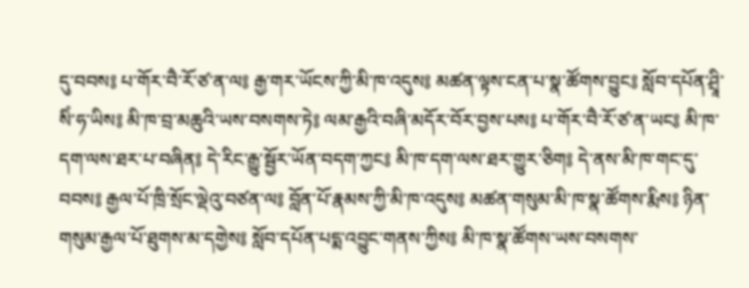དུ་བབས༔ པ་གོར་བཻ་རོ་ཙ་ན་ལ༔ རྒྱ་གར་ཡོངས་ཀྱི་མི་ཁ་འདུས༔ མཚན་ལྟས་ངན་པ་སྣ་ཚོགས་བྱུང༔ སློབ་དཔོན་ཤྲཱི་སིཾ་ཧ་ཡིས༔ མི་ཁ་བྲ་མཆུའི་ཡས་བསགས་ཏེ༔ ལམ་རྒྱའི་བཞི་མདོར་བོར་བྱས་པས༔ པ་གོར་བཻ་རོ་ཙ་ན་ཡང༔ མི་ཁ་དག་ལས་ཐར་པ་བཞིན༔ དེ་རིང་རྒྱུ་སྦྱོར་ཡོན་བདག་ཀྱང༔ མི་ཁ་དག་ལས་ཐར་གྱུར་ཅིག༔ དེ་ནས་མི་ཁ་གང་དུ་བབས༔ རྒྱལ་པོ་ཁྲི་སྲོང་ལྡེའུ་བཙན་ལ༔ བློན་པོ་རྣམས་ཀྱི་མི་ཁ་འདུས༔ མཚན་གསུམ་མི་ཁ་སྣ་ཚོགས་རྨིས༔ ཉིན་གསུམ་རྒྱལ་པོ་ཐུགས་མ་དགྱེས༔ སློབ་དཔོན་པདྨ་འབྱུང་གནས་ཀྱིས༔ མི་ཁ་སྣ་ཚོགས་ཡས་བསགས་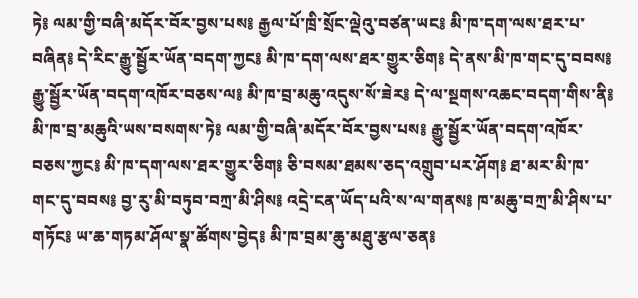ཏེ༔ ལམ་གྱི་བཞི་མདོར་བོར་བྱས་པས༔ རྒྱལ་པོ་ཁྲི་སྲོང་ལྡེའུ་བཙན་ཡང༔ མི་ཁ་དག་ལས་ཐར་པ་བཞིན༔ དེ་རིང་རྒྱུ་སྦྱོར་ཡོན་བདག་ཀྱང༔ མི་ཁ་དག་ལས་ཐར་གྱུར་ཅིག༔ དེ་ནས་མི་ཁ་གང་དུ་བབས༔ རྒྱུ་སྦྱོར་ཡོན་བདག་འཁོར་བཅས་ལ༔ མི་ཁ་བྲ་མཆུ་འདུས་སོ་ཟེར༔ དེ་ལ་སྔགས་འཆང་བདག་གིས་ནི༔ མི་ཁ་བྲ་མཆུའི་ཡས་བསགས་ཏེ༔ ལམ་གྱི་བཞི་མདོར་བོར་བྱས་པས༔ རྒྱུ་སྦྱོར་ཡོན་བདག་འཁོར་བཅས་ཀྱང༔ མི་ཁ་དག་ལས་ཐར་གྱུར་ཅིག༔ ཅི་བསམ་ཐམས་ཅད་འགྲུབ་པར་ཤོག༔ ཐ་མར་མི་ཁ་གང་དུ་བབས༔ བྱ་རུ་མི་བཏུབ་བཀྲ་མི་ཤིས༔ འདྲེ་ངན་ཡོད་པའི་ས་ལ་གནས༔ ཁ་མཆུ་བཀྲ་མི་ཤིས་པ་གཏོང༔ ཡ་ཆ་གཏམ་ཤོལ་སྣ་ཚོགས་བྱེད༔ མི་ཁ་བྲམ་ཆུ་མཐུ་རྩལ་ཅན༔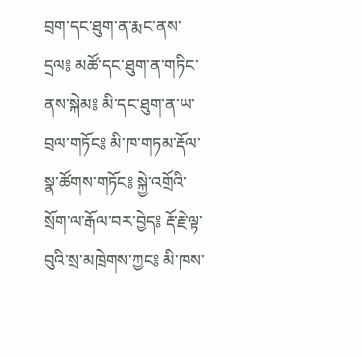བྲག་དང་ཐུག་ན་རྨང་ནས་དྲལ༔ མཚོ་དང་ཐུག་ན་གཏིང་ནས་སྐེམ༔ མི་དང་ཐུག་ན་ཡ་བྲལ་གཏོང༔ མི་ཁ་གཏམ་རྡོལ་སྣ་ཚོགས་གཏོང༔ སྐྱེ་འགྲོའི་སྲོག་ལ་རྒོལ་བར་བྱེད༔ རྡོ་རྗེ་ལྟ་བུའི་སྲ་མཁྲེགས་ཀྱང༔ མི་ཁས་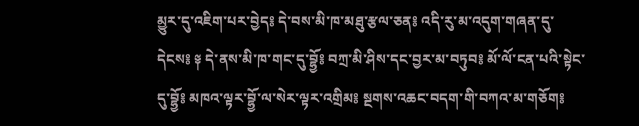མྱུར་དུ་འཇིག་པར་བྱེད༔ དེ་བས་མི་ཁ་མཐུ་རྩལ་ཅན༔ འདི་རུ་མ་འདུག་གཞན་དུ་དེངས༔ ༈ དེ་ནས་མི་ཁ་གང་དུ་བྷྱོ༔ བཀྲ་མི་ཤིས་དང་བྱར་མ་བཏུབ༔ མོ་ལོ་ངན་པའི་སྟེང་དུ་བྷྱོ༔ མཁའ་ལྟར་བྷྱོ་ལ་སེར་ལྟར་འགྲིམ༔ སྔགས་འཆང་བདག་གི་བཀའ་མ་གཅོག༔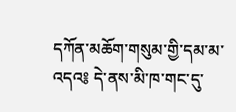དཀོན་མཆོག་གསུམ་གྱི་དམ་མ་འདའ༔ དེ་ནས་མི་ཁ་གང་དུ་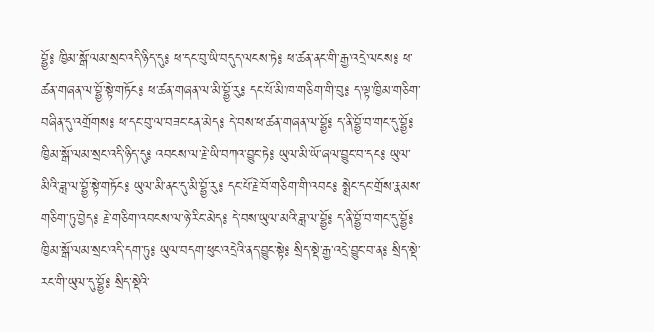བྷྱོ༔ ཁྱིམ་སྒོ་ལམ་སྲང་འདི་ཉིད་དུ༔ ཕ་དང་བུ་ཡི་བདུད་ལངས་ཏེ༔ ཕ་ཚན་ནང་གི་རྒྱ་འདྲེ་ལངས༔ ཕ་ཚན་གཞན་ལ་བྷྱོ་སྟེ་གཏོང༔ ཕ་ཚན་གཞན་ལ་མི་བྷྱོ་རུ༔ དང་པོ་མི་ཁ་གཅིག་གི་བུ༔ ད་ལྟ་ཁྱིམ་གཅིག་བཞིན་དུ་འགྲོགས༔ ཕ་དང་བུ་ལ་བཟང་ངན་མེད༔ དེ་བས་ཕ་ཚན་གཞན་ལ་བྷྱོ༔ ད་ནི་བྷྱོ་བ་གང་དུ་བྷྱོ༔ ཁྱིམ་སྒོ་ལམ་སྲང་འདི་ཉིད་དུ༔ འབངས་ལ་རྗེ་ཡི་བཀའ་བྱུང་ཏེ༔ ཡུལ་མི་ཡོ་ཞལ་བྱུང་བ་དང༔ ཡུལ་མིའི་ཟླ་ལ་བྷྱོ་སྟེ་གཏོང༔ ཡུལ་མི་ནང་དུ་མི་བྷྱོ་རུ༔ དང་པོ་རྗེ་བོ་གཅིག་གི་འབང༔ སྨྲེང་དང་གྲོས་རྣམས་གཅིག་ཏུ་བྱེད༔ རྗེ་གཅིག་འབངས་ལ་ཉེ་རིང་མེད༔ དེ་བས་ཡུལ་མའི་ཟླ་ལ་བྷྱོ༔ ད་ནི་བྷྱོ་བ་གང་དུ་བྷྱོ༔ ཁྱིམ་སྒོ་ལམ་སྲང་འདི་དག་ཏུ༔ ཡུལ་བདག་ཕུང་འདྲེའི་ནད་བྱུང་སྟེ༔ སྲིད་སྡེ་རྒྱ་འདྲེ་བྱུང་བ་ན༔ སྲིད་སྡེ་རང་གི་ཡུལ་དུ་བྷྱོ༔ སྲིད་སྡེའི་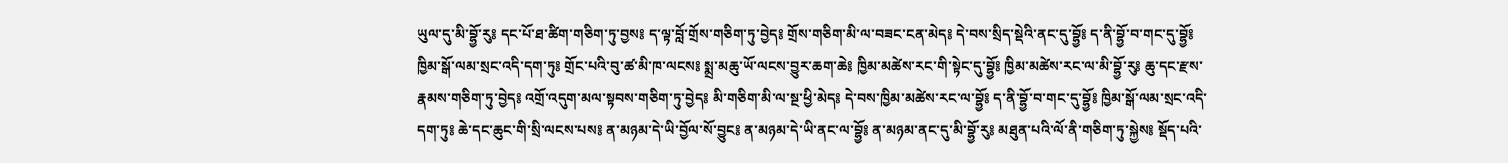ཡུལ་དུ་མི་བྷྱོ་རུ༔ དང་པོ་ཐ་ཚིག་གཅིག་ཏུ་བྱས༔ ད་ལྟ་བློ་གྲོས་གཅིག་ཏུ་བྱེད༔ གྲོས་གཅིག་མི་ལ་བཟང་ངན་མེད༔ དེ་བས་སྲིད་སྡེའི་ནང་དུ་བྷྱོ༔ ད་ནི་བྷྱོ་བ་གང་དུ་བྷྱོ༔ ཁྱིམ་སྒོ་ལམ་སྲང་འདི་དག་ཏུ༔ གྲོང་པའི་བུ་ཚ་མི་ཁ་ལངས༔ སྨྲ་མཆུ་ཡོ་ལངས་བྱུར་ཆག་ཆེ༔ ཁྱིམ་མཚེས་རང་གི་སྟེང་དུ་བྷྱོ༔ ཁྱིམ་མཚེས་རང་ལ་མི་བྷྱོ་རུ༔ ཆུ་དང་རྫས་རྣམས་གཅིག་ཏུ་བྱེད༔ འགྲོ་འདུག་མལ་སྟབས་གཅིག་ཏུ་བྱེད༔ མི་གཅིག་མི་ལ་སྔ་ཕྱི་མེད༔ དེ་བས་ཁྱིམ་མཚེས་རང་ལ་བྷྱོ༔ ད་ནི་བྷྱོ་བ་གང་དུ་བྷྱོ༔ ཁྱིམ་སྒོ་ལམ་སྲང་འདི་དག་ཏུ༔ ཆེ་དང་ཆུང་གི་སྲི་ལངས་པས༔ ན་མཉམ་དེ་ཡི་བྱོལ་སོ་བྱུང༔ ན་མཉམ་དེ་ཡི་ནང་ལ་བྷྱོ༔ ན་མཉམ་ནང་དུ་མི་བྷྱོ་རུ༔ མཐུན་པའི་ལོ་ནི་གཅིག་ཏུ་སྐྱེས༔ སྡོད་པའི་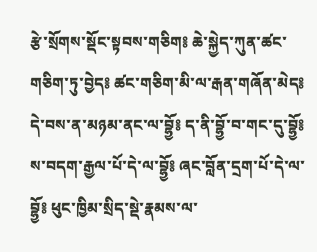རྩེ་སྲོགས་སྡོང་སྟབས་གཅིག༔ ཆེ་སྐྱེད་ཀུན་ཚང་གཅིག་ཏུ་བྱེད༔ ཚང་གཅིག་མི་ལ་རྒན་གཞོན་མེད༔ དེ་བས་ན་མཉམ་ནང་ལ་བྷྱོ༔ ད་ནི་བྷྱོ་བ་གང་དུ་བྷྱོ༔ ས་བདག་རྒྱལ་པོ་དེ་ལ་བྷྱོ༔ ཞང་བློན་དྲག་པོ་དེ་ལ་བྷྱོ༔ ཕུང་ཁྱིམ་སྲིད་སྡེ་རྣམས་ལ་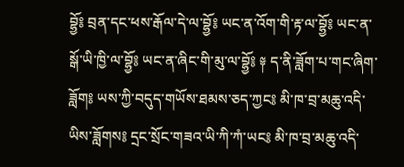བྷྱོ༔ བྲན་དང་ཕས་རྒོལ་དེ་ལ་བྷྱོ༔ ཡང་ན་འོག་གི་རྟ་ལ་བྷྱོ༔ ཡང་ན་སྒོ་ཡི་ཁྱི་ལ་བྷྱོ༔ ཡང་ན་ཞིང་གི་མུ་ལ་བྷྱོ༔ ༈ ད་ནི་ཟློག་པ་གང་ཞིག་ཟློག༔ ཡས་ཀྱི་བདུད་གཡོས་ཐམས་ཅད་ཀྱང༔ མི་ཁ་བྲ་མཆུ་འདི་ཡིས་ཟློགས༔ དྲང་སྲོང་གཟའ་ཡི་ཀི་ཀཾ་ཡང༔ མི་ཁ་བྲ་མཆུ་འདི་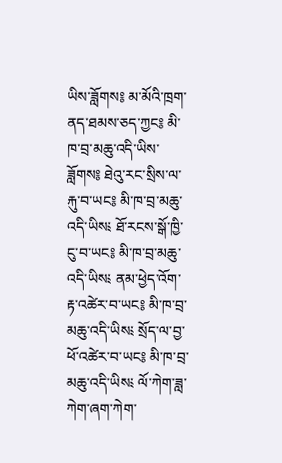ཡིས་ཟློགས༔ མ་མོའི་ཁྲག་ནད་ཐམས་ཅད་ཀྱང༔ མི་ཁ་བྲ་མཆུ་འདི་ཡིས་ཟློགས༔ ཐེའུ་རང་སྲིས་ལ་རྐུ་བ་ཡང༔ མི་ཁ་བྲ་མཆུ་འདི་ཡིས༴ ཐོ་རངས་སྒོ་ཁྱི་ངུ་བ་ཡང༔ མི་ཁ་བྲ་མཆུ་འདི་ཡིས༴ ནམ་ཕྱེད་འོག་རྟ་འཚེར་བ་ཡང༔ མི་ཁ་བྲ་མཆུ་འདི་ཡིས༴ སྲོད་ལ་བྱ་ཕོ་འཚེར་བ་ཡང༔ མི་ཁ་བྲ་མཆུ་འདི་ཡིས༴ ལོ་ཀེག་ཟླ་ཀེག་ཞག་ཀེག་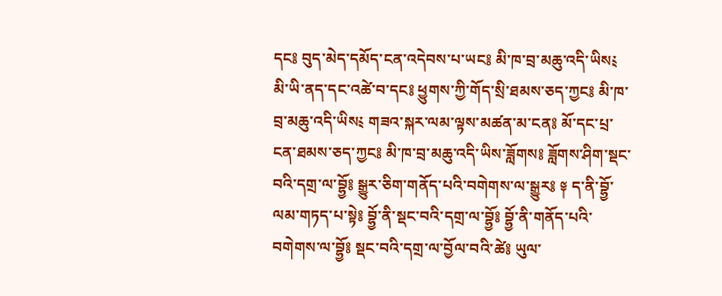དང༔ བུད་མེད་དམོད་ངན་འདེབས་པ་ཡང༔ མི་ཁ་བྲ་མཆུ་འདི་ཡིས༴ མི་ཡི་ནད་དང་འཚེ་བ་དང༔ ཕྱུགས་ཀྱི་གོད་སྲི་ཐམས་ཅད་ཀྱང༔ མི་ཁ་བྲ་མཆུ་འདི་ཡིས༴ གཟའ་སྐར་ལམ་ལྟས་མཚན་མ་ངན༔ མོ་དང་པྲ་ངན་ཐམས་ཅད་ཀྱང༔ མི་ཁ་བྲ་མཆུ་འདི་ཡིས་ཟློགས༔ ཟློགས་ཤིག་སྡང་བའི་དགྲ་ལ་བྷྱོ༔ སྒྱུར་ཅིག་གནོད་པའི་བགེགས་ལ་སྒྱུར༔ ༈ ད་ནི་བྷྱོ་ལམ་གཏད་པ་སྟེ༔ བྷྱོ་ནི་སྡང་བའི་དགྲ་ལ་བྷྱོ༔ བྷྱོ་ནི་གནོད་པའི་བགེགས་ལ་བྷྱོ༔ སྡང་བའི་དགྲ་ལ་བྱོལ་བའི་ཚེ༔ ཡུལ་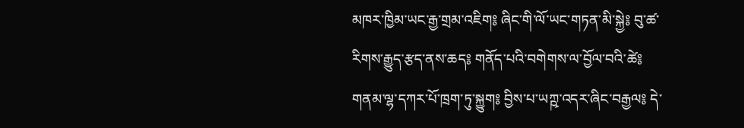མཁར་ཁྱིམ་ཡང་རྒྱ་གྲམ་འཇིག༔ ཞིང་གི་ལོ་ཡང་གཏན་མི་སྐྱེ༔ བུ་ཚ་རིགས་རྒྱུད་རྩད་ནས་ཆད༔ གནོད་པའི་བགེགས་ལ་བྱོལ་བའི་ཚེ༔ གནམ་ལྷ་དཀར་པོ་ཁྲག་ཏུ་སྐྱུག༔ བྱིས་པ་ཡཀྵ་འདར་ཞིང་བརྒྱལ༔ དེ་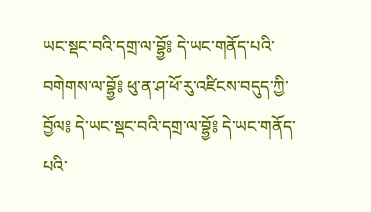ཡང་སྡང་བའི་དགྲ་ལ་བྷྱོ༔ དེ་ཡང་གནོད་པའི་བགེགས་ལ་བྷྱོ༔ ཕུ་ན་ཤ་ཕོ་རུ་འཛིངས་བདུད་ཀྱི་བྱོལ༔ དེ་ཡང་སྡང་བའི་དགྲ་ལ་བྷྱོ༔ དེ་ཡང་གནོད་པའི་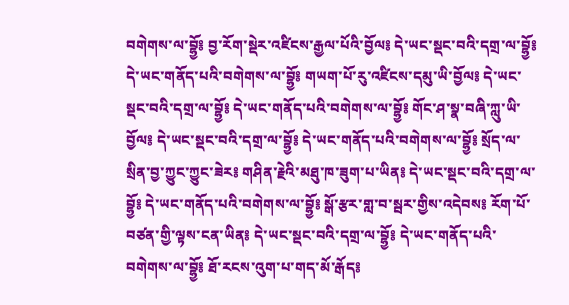བགེགས་ལ་བྷྱོ༔ བྱ་རོག་སྡེར་འཛིངས་རྒྱལ་པོའི་བྱོལ༔ དེ་ཡང་སྡང་བའི་དགྲ་ལ་བྷྱོ༔ དེ་ཡང་གནོད་པའི་བགེགས་ལ་བྷྱོ༔ གཡག་པོ་རུ་འཛིངས་དམུ་ཡི་བྱོལ༔ དེ་ཡང་སྡང་བའི་དགྲ་ལ་བྷྱོ༔ དེ་ཡང་གནོད་པའི་བགེགས་ལ་བྷྱོ༔ གོང་ཤ་སྣ་བཞི་ཀླུ་ཡི་བྱོལ༔ དེ་ཡང་སྡང་བའི་དགྲ་ལ་བྷྱོ༔ དེ་ཡང་གནོད་པའི་བགེགས་ལ་བྷྱོ༔ སྲོད་ལ་སྲིན་བྱ་ཀྱུང་ཀྱུང་ཟེར༔ གཤིན་རྗེའི་མཐུ་ཁ་ཟུག་པ་ཡིན༔ དེ་ཡང་སྡང་བའི་དགྲ་ལ་བྷྱོ༔ དེ་ཡང་གནོད་པའི་བགེགས་ལ་བྷྱོ༔ སྒོ་རྩར་གླ་བ་སྦར་གྱིས་འདེབས༔ རོག་པོ་བཙན་གྱི་ལྟས་ངན་ཡིན༔ དེ་ཡང་སྡང་བའི་དགྲ་ལ་བྷྱོ༔ དེ་ཡང་གནོད་པའི་བགེགས་ལ་བྷྱོ༔ ཐོ་རངས་འུག་པ་གད་མོ་རྒོད༔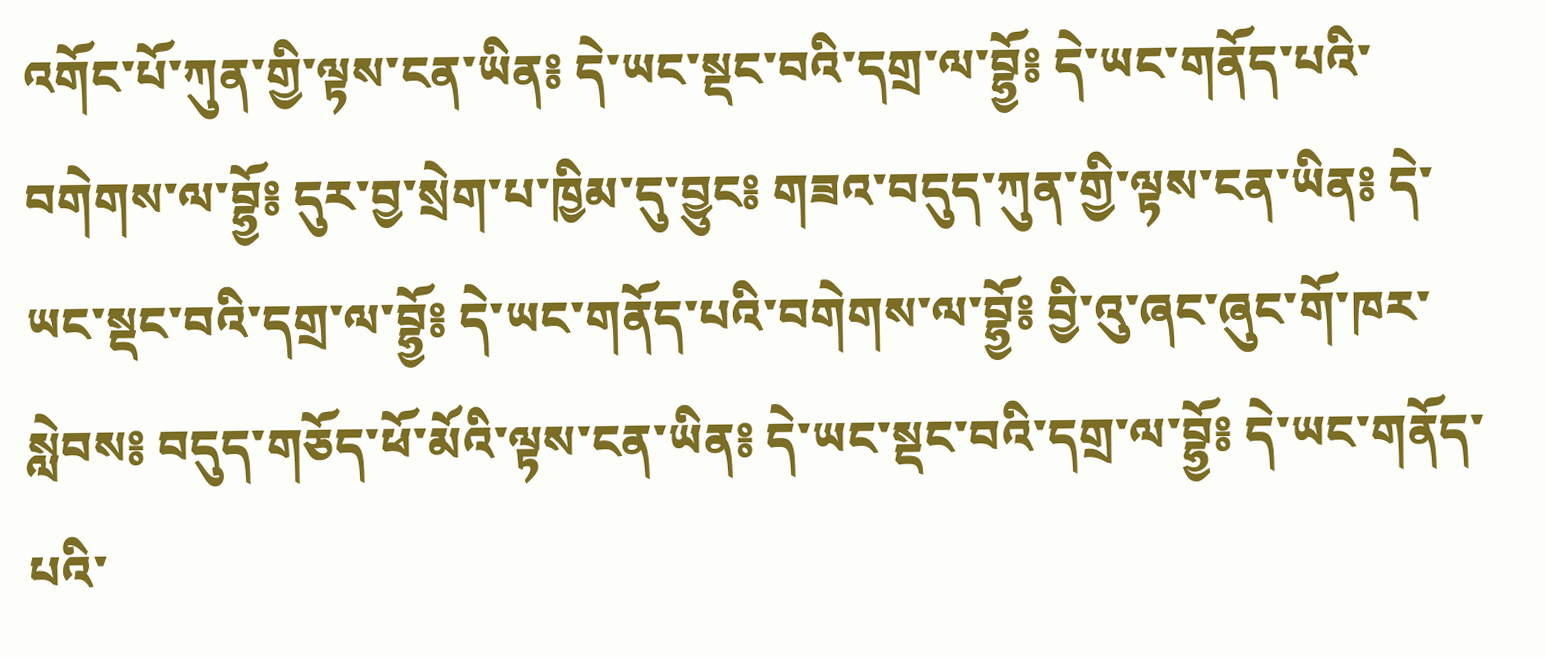འགོང་པོ་ཀུན་གྱི་ལྟས་ངན་ཡིན༔ དེ་ཡང་སྡང་བའི་དགྲ་ལ་བྷྱོ༔ དེ་ཡང་གནོད་པའི་བགེགས་ལ་བྷྱོ༔ དུར་བྱ་སྲེག་པ་ཁྱིམ་དུ་བྱུང༔ གཟའ་བདུད་ཀུན་གྱི་ལྟས་ངན་ཡིན༔ དེ་ཡང་སྡང་བའི་དགྲ་ལ་བྷྱོ༔ དེ་ཡང་གནོད་པའི་བགེགས་ལ་བྷྱོ༔ བྱི་འུ་ཞང་ཞུང་གོ་ཁར་སླེབས༔ བདུད་གཅོད་ཕོ་མོའི་ལྟས་ངན་ཡིན༔ དེ་ཡང་སྡང་བའི་དགྲ་ལ་བྷྱོ༔ དེ་ཡང་གནོད་པའི་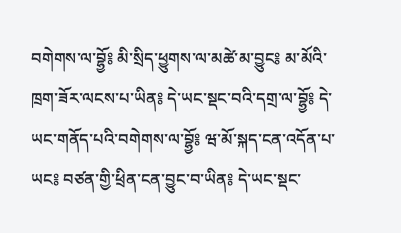བགེགས་ལ་བྷྱོ༔ མི་སྲིད་ཕྱུགས་ལ་མཚེ་མ་བྱུང༔ མ་མོའི་ཁྲག་ཟོར་ལངས་པ་ཡིན༔ དེ་ཡང་སྡང་བའི་དགྲ་ལ་བྷྱོ༔ དེ་ཡང་གནོད་པའི་བགེགས་ལ་བྷྱོ༔ ཝ་མོ་སྐད་ངན་འདོན་པ་ཡང༔ བཙན་གྱི་ཕྲིན་ངན་བྱུང་བ་ཡིན༔ དེ་ཡང་སྡང་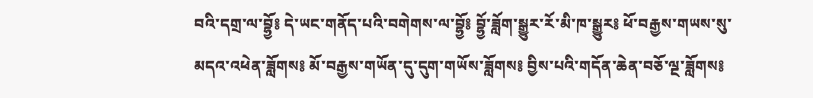བའི་དགྲ་ལ་བྷྱོ༔ དེ་ཡང་གནོད་པའི་བགེགས་ལ་བྷྱོ༔ བྷྱོ་ཟློག་སྒྱུར་རོ་མི་ཁ་སྒྱུར༔ ཕོ་བརྒྱས་གཡས་སུ་མདའ་འཕེན་ཟློགས༔ མོ་བརྒྱས་གཡོན་དུ་དུག་གཡོས་ཟློགས༔ བྱིས་པའི་གདོན་ཆེན་བཅོ་ལྔ་ཟློགས༔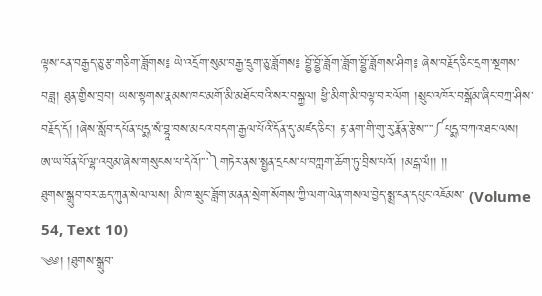ལྟས་ངན་བརྒྱད་ཅུ་རྩ་གཅིག་ཟློགས༔ ཡེ་འདྲོག་སུམ་བརྒྱ་དྲུག་ཅུ་ཟློགས༔ བྷྱོ་བྷྱོ་ཟློག་ཟློག་བྷྱོ་ཟློགས་ཤིག༔ ཞེས་བརྗོད་ཅིང་དྲག་སྔགས་བཟླ། ཐུན་གྱིས་བྲབ། ཡས་སྟགས་རྣམས་ཁང་མགོ་མི་མཐོང་བའི་སར་བསྐྱལ། ཕྱི་མིག་མི་བལྟ་བར་ལོག །སྲུང་འཁོར་བསྒོམ་ཞིང་བཀྲ་ཤིས་བརྗོད་དོ། །ཞེས་སློབ་དཔོན་པདྨ་སཾ་བྷཱ་བས་མངའ་བདག་རྒྱལ་པོའི་དོན་དུ་མཛད་ཅིང་། རྟ་ནག་གི་གུ་རུ་རྣོན་རྩེས་་་་༼པདྨ་བཀའ་ཐང་ལས། ཨ་ཡ་བོན་པོ་ལྷ་འབུམ་ཞེས་གསུངས་པ་དེའོ།་་་༽གཏེར་ནས་སྤྱན་དྲངས་པ་བཀླག་ཆོག་ཏུ་བྲིས་པའོ། །མངྒ་ལཾ།། །།
ཐུགས་སྒྲུབ་བར་ཆད་ཀུན་སེལ་ལས། མི་ཁ་སྲུང་ཟློག་མནན་སྲེག་སོགས་ཀྱི་ལག་ལེན་གསལ་བྱེད་སྨྲ་ངན་དཔུང་འཇོམས་ (Volume 54, Text 10)
༄༅། །ཐུགས་སྒྲུབ་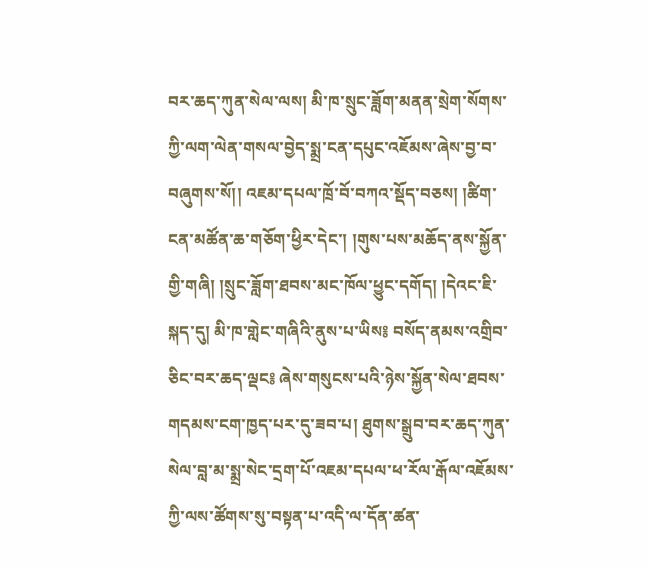བར་ཆད་ཀུན་སེལ་ལས། མི་ཁ་སྲུང་ཟློག་མནན་སྲེག་སོགས་ཀྱི་ལག་ལེན་གསལ་བྱེད་སྨྲ་ངན་དཔུང་འཇོམས་ཞེས་བྱ་བ་བཞུགས་སོ།། འཇམ་དཔལ་ཁྲོ་བོ་བཀའ་སྡོད་བཅས། །ཚིག་ངན་མཚོན་ཆ་གཅོག་ཕྱིར་དེང་། །གུས་པས་མཆོད་ནས་སྐྱོན་གྱི་གཞི། །སྲུང་ཟློག་ཐབས་མང་ཁོལ་ཕྱུང་དགོད། །དེའང་ཇི་སྐད་དུ། མི་ཁ་གླེང་གཞིའི་ནུས་པ་ཡིས༔ བསོད་ནམས་འགྲིབ་ཅིང་བར་ཆད་ལྡང༔ ཞེས་གསུངས་པའི་ཉེས་སྐྱོན་སེལ་ཐབས་གདམས་ངག་ཁྱད་པར་དུ་ཟབ་པ། ཐུགས་སྒྲུབ་བར་ཆད་ཀུན་སེལ་བླ་མ་སྨྲ་སེང་དྲག་པོ་འཇམ་དཔལ་ཕ་རོལ་རྒོལ་འཇོམས་ཀྱི་ལས་ཚོགས་སུ་བསྟན་པ་འདི་ལ་དོན་ཚན་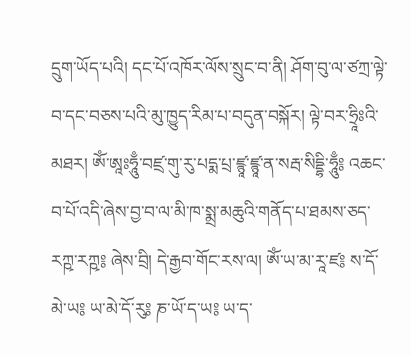དྲུག་ཡོད་པའི། དང་པོ་འཁོར་ལོས་སྲུང་བ་ནི། ཤོག་བུ་ལ་ཙཀྲ་ལྟེ་བ་དང་བཅས་པའི་མུ་ཁྱུད་རིམ་པ་བདུན་བསྐོར། ལྟེ་བར་ཧྲཱིཿའི་མཐར། ཨོཾ་ཨཱཿཧཱུྃ་བཛྲ་གུ་རུ་པདྨ་པྲ་ཛྙཱ་ཛྙཱ་ན་སརྦ་སིདྡྷི་ཧཱུྃ༔ འཆང་བ་པོ་འདི་ཞེས་བྱ་བ་ལ་མི་ཁ་སྨྲ་མཆུའི་གནོད་པ་ཐམས་ཅད་རཀྵ་རཀྵ༔ ཞེས་བྲི། དེ་རྒྱབ་གོང་རས་ལ། ཨོཾ་ཡ་མ་རཱ་ཛ༔ ས་དོ་མེ་ཡ༔ ཡ་མེ་དོ་རུ༔ ཎ་ཡོ་ད་ཡ༔ ཡ་ད་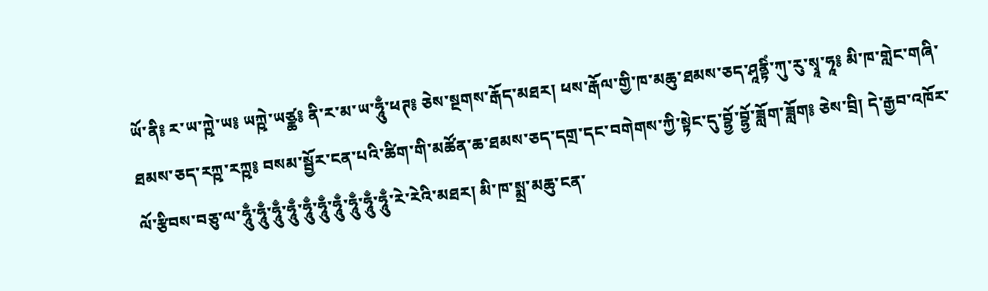ཡོ་ནི༔ ར་ཡ་ཀྵེ་ཡ༔ ཡཀྵེ་ཡཙྪ༔ ནི་ར་མ་ཡ་ཧཱུྃ་ཕཊ༔ ཅེས་སྔགས་རྒོད་མཐར། ཕས་རྒོལ་གྱི་ཁ་མཆུ་ཐམས་ཅད་ཤཱནྟིཾ་ཀུ་རུ་སྭཱ་ཧཱ༔ མི་ཁ་གླེང་གཞི་ཐམས་ཅད་རཀྵ་རཀྵ༔ བསམ་སྦྱོར་ངན་པའི་ཚིག་གི་མཚོན་ཆ་ཐམས་ཅད་དགྲ་དང་བགེགས་ཀྱི་སྟེང་དུ་བྷྱོ་བྷྱོ་ཟློག་ཟློག༔ ཅེས་བྲི། དེ་རྒྱབ་འཁོར་ལོ་རྩིབས་བཅུ་ལ་ཧཱུྃ་ཧཱུྃ་ཧཱུྃ་ཧཱུྃ་ཧཱུྃ་ཧཱུྃ་ཧཱུྃ་ཧཱུྃ་ཧཱུྃ་ཧཱུྃ་རེ་རེའི་མཐར། མི་ཁ་སྨྲ་མཆུ་ངན་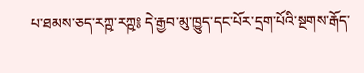པ་ཐམས་ཅད་རཀྵ་རཀྵ༔ དེ་རྒྱབ་མུ་ཁྱུད་དང་པོར་དྲག་པོའི་སྔགས་རྒོད་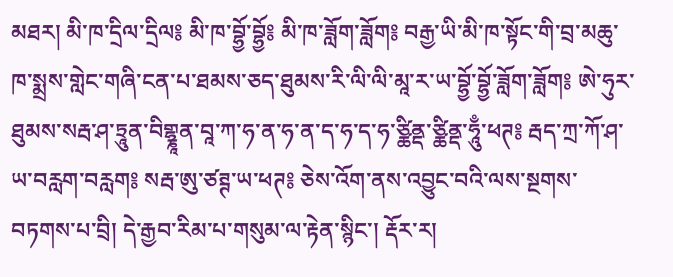མཐར། མི་ཁ་དྲིལ་དྲིལ༔ མི་ཁ་བྷྱོ་བྷྱོ༔ མི་ཁ་ཟློག་ཟློག༔ བརྒྱ་ཡི་མི་ཁ་སྟོང་གི་བྲ་མཆུ་ཁ་སྨྲས་གླེང་གཞི་ངན་པ་ཐམས་ཅད་ཐུམས་རི་ལི་ལི་མཱ་ར་ཡ་བྷྱོ་བྷྱོ་ཟློག་ཟློག༔ ཨེ་ཧུར་ཐུམས་སརྦ་ཤ་ཏྲཱུན་བིགྷྣཱན་བཱ་ཀ་ཧ་ན་ཧ་ན་ད་ཧ་ད་ཧ་ཙྪིནྡ་ཙྪིནྡ་ཧཱུྃ་ཕཊ༔ རྦད་ཀྲ་ཀོ་ཤ་ཡ་བརླག་བརླག༔ སརྦ་ཨུ་ཙཊྚ་ཡ་ཕཊ༔ ཅེས་འོག་ནས་འབྱུང་བའི་ལས་སྔགས་བཏགས་པ་བྲི། དེ་རྒྱབ་རིམ་པ་གསུམ་ལ་རྟེན་སྙིང་། རྡོར་ར།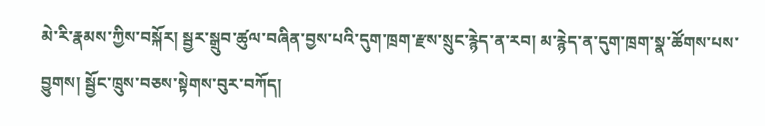མེ་རི་རྣམས་ཀྱིས་བསྐོར། སྦྱར་སྒྲུབ་ཚུལ་བཞིན་བྱས་པའི་དུག་ཁྲག་རྫས་སྲུང་རྙེད་ན་རབ། མ་རྙེད་ན་དུག་ཁྲག་སྣ་ཚོགས་པས་བྱུགས། སྦྱོང་ཁྲུས་བཅས་སྟེགས་བུར་བཀོད།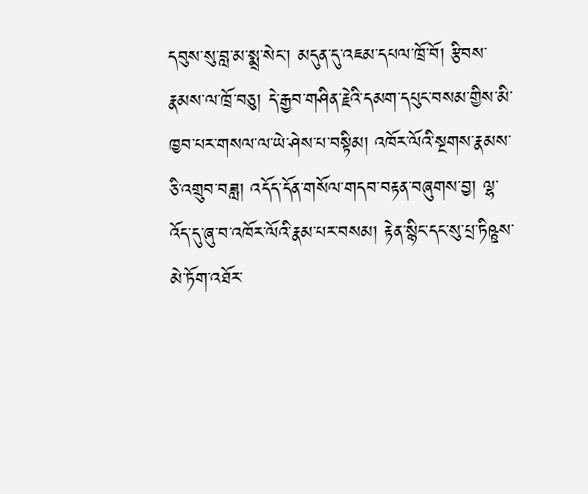དབུས་སུ་བླ་མ་སྨྲ་སེང་། མདུན་དུ་འཇམ་དཔལ་ཁྲོ་བོ། རྩིབས་རྣམས་ལ་ཁྲོ་བཅུ། དེ་རྒྱབ་གཤིན་རྗེའི་དམག་དཔུང་བསམ་གྱིས་མི་ཁྱབ་པར་གསལ་ལ་ཡེ་ཤེས་པ་བསྟིམ། འཁོར་ལོའི་སྔགས་རྣམས་ཅི་འགྲུབ་བཟླ། འདོད་དོན་གསོལ་གདབ་བརྟན་བཞུགས་བྱ། ལྷ་འོད་དུ་ཞུ་བ་འཁོར་ལོའི་རྣམ་པར་བསམ། རྟེན་སྙིང་དང་སུ་པྲ་ཏིཥྛས་མེ་ཏོག་འཐོར་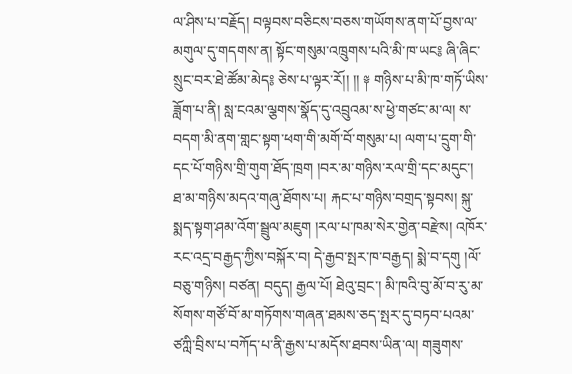ལ་ཤིས་པ་བརྗོད། བལྟབས་བཅིངས་བཅས་གཡོགས་ནག་པོ་བྱས་ལ་མགུལ་དུ་གདགས་ན། སྟོང་གསུམ་འཁྲུགས་པའི་མི་ཁ་ཡང༔ ཞི་ཞིང་སྲུང་བར་ཐེ་ཚོམ་མེད༔ ཅེས་པ་ལྟར་རོ།། །། ༈ གཉིས་པ་མི་ཁ་གཏོ་ཡིས་ཟློག་པ་ནི། སླ་ངའམ་ལྕགས་སྣོད་དུ་འབྲུའམ་ས་ཕྱེ་གཙང་མ་ལ། ས་བདག་མི་ནག་གླང་སྟག་ཕག་གི་མགོ་བོ་གསུམ་པ། ལག་པ་དྲུག་གི་དང་པོ་གཉིས་གྲི་གུག་ཐོད་ཁྲག །བར་མ་གཉིས་རལ་གྲི་དང་མདུང་། ཐ་མ་གཉིས་མདའ་གཞུ་ཐོགས་པ། རྐང་པ་གཉིས་བགྲད་སྟབས། སྐུ་སྨད་སྟག་ཤམ་འོག་སྦྲུལ་མཇུག །རལ་པ་ཁམ་སེར་གྱེན་བརྫེས། འཁོར་རང་འདྲ་བརྒྱད་ཀྱིས་བསྐོར་བ། དེ་རྒྱབ་སྤར་ཁ་བརྒྱད། སྨེ་བ་དགུ །ལོ་བཅུ་གཉིས། བཙན། བདུད། རྒྱལ་པོ། ཐེའུ་བྲང་། མི་ཁའི་བུ་མོ་བ་རུ་མ་སོགས་གཙོ་བོ་མ་གཏོགས་གཞན་ཐམས་ཅད་སྤར་དུ་བཏབ་པའམ་ཙཀླི་བྲིས་པ་བཀོད་པ་ནི་རྒྱས་པ་མདོས་ཐབས་ཡིན་ལ། གཟུགས་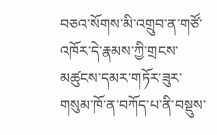བཅའ་སོགས་མི་འགྲུབ་ན་གཙོ་འཁོར་དེ་རྣམས་ཀྱི་གྲངས་མཚུངས་དམར་གཏོར་ཟུར་གསུམ་ཁོ་ན་བཀོད་པ་ནི་བསྡུས་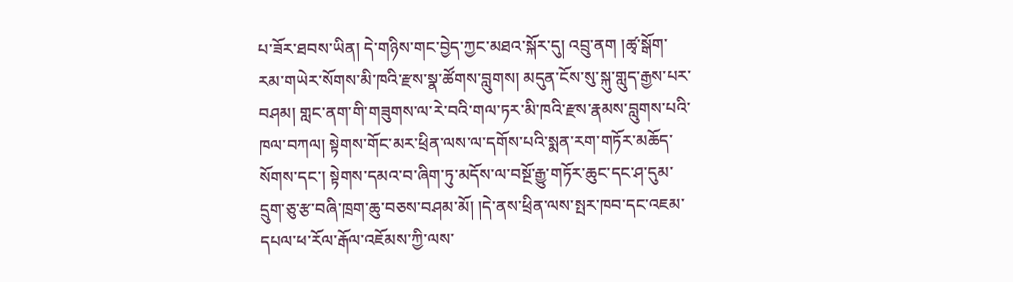པ་ཟོར་ཐབས་ཡིན། དེ་གཉིས་གང་བྱེད་ཀྱང་མཐའ་སྐོར་དུ། འབྲུ་ནག །ཚྭ་སྒོག་རམ་གཡེར་སོགས་མི་ཁའི་རྫས་སྣ་ཚོགས་བླུགས། མདུན་ངོས་སུ་སྐུ་གླུད་རྒྱས་པར་བཤམ། གླང་ནག་གི་གཟུགས་ལ་རེ་བའི་གལ་ཏར་མི་ཁའི་རྫས་རྣམས་བླུགས་པའི་ཁལ་བཀལ། སྟེགས་གོང་མར་ཕྲིན་ལས་ལ་དགོས་པའི་སྨན་རག་གཏོར་མཆོད་སོགས་དང་། སྟེགས་དམའ་བ་ཞིག་ཏུ་མདོས་ལ་བསྔོ་རྒྱུ་གཏོར་ཆུང་དང་ཤ་དུམ་དྲུག་ཅུ་རྩ་བཞི་ཁྲག་ཆུ་བཅས་བཤམ་མོ། །དེ་ནས་ཕྲིན་ལས་སྤར་ཁབ་དང་འཇམ་དཔལ་ཕ་རོལ་རྒོལ་འཇོམས་ཀྱི་ལས་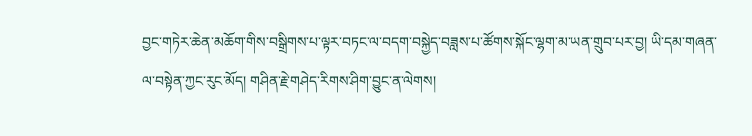བྱང་གཏེར་ཆེན་མཆོག་གིས་བསྒྲིགས་པ་ལྟར་བཏང་ལ་བདག་བསྐྱེད་བཟླས་པ་ཚོགས་སྐོང་ལྷག་མ་ཡན་གྲུབ་པར་བྱ། ཡི་དམ་གཞན་ལ་བསྟེན་ཀྱང་རུང་མོད། གཤིན་རྗེ་གཤེད་རིགས་ཤིག་བྱུང་ན་ལེགས།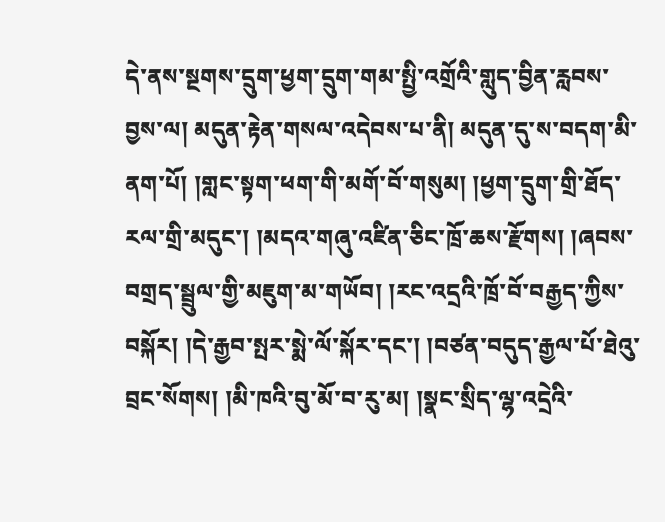དེ་ནས་སྔགས་དྲུག་ཕྱག་དྲུག་གམ་སྤྱི་འགྲོའི་གླུད་བྱིན་རླབས་བྱས་ལ། མདུན་རྟེན་གསལ་འདེབས་པ་ནི། མདུན་དུ་ས་བདག་མི་ནག་པོ། །གླང་སྟག་ཕག་གི་མགོ་བོ་གསུམ། །ཕྱག་དྲུག་གྲི་ཐོད་རལ་གྲི་མདུང་། །མདའ་གཞུ་འཛིན་ཅིང་ཁྲོ་ཆས་རྫོགས། །ཞབས་བགྲད་སྦྲུལ་གྱི་མཇུག་མ་གཡོབ། །རང་འདྲའི་ཁྲོ་བོ་བརྒྱད་ཀྱིས་བསྐོར། །དེ་རྒྱབ་སྤར་སྨེ་ལོ་སྐོར་དང་། །བཙན་བདུད་རྒྱལ་པོ་ཐེའུ་བྲང་སོགས། །མི་ཁའི་བུ་མོ་བ་རུ་མ། །སྣང་སྲིད་ལྷ་འདྲེའི་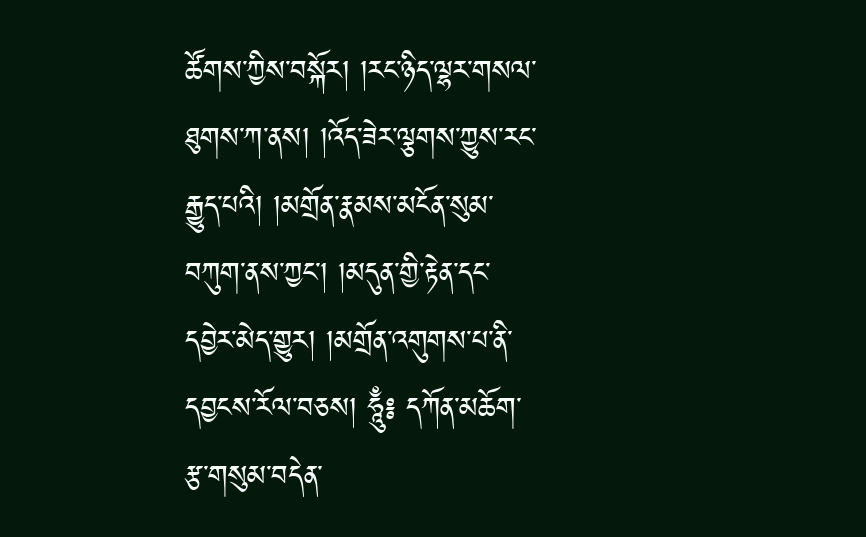ཚོགས་ཀྱིས་བསྐོར། །རང་ཉིད་ལྷར་གསལ་ཐུགས་ཀ་ནས། །འོད་ཟེར་ལྕགས་ཀྱུས་རང་རྒྱུད་པའི། །མགྲོན་རྣམས་མངོན་སུམ་བཀུག་ནས་ཀྱང་། །མདུན་གྱི་རྟེན་དང་དབྱེར་མེད་གྱུར། །མགྲོན་འགུགས་པ་ནི་དབྱངས་རོལ་བཅས། ཧཱུྃ༔ དཀོན་མཆོག་རྩ་གསུམ་བདེན་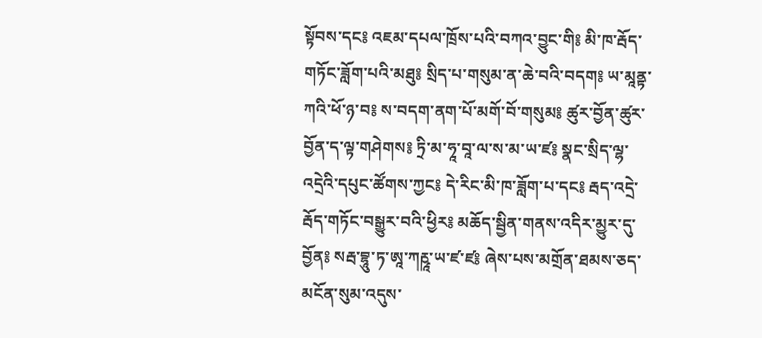སྟོབས་དང༔ འཇམ་དཔལ་ཁྲོས་པའི་བཀའ་བྱུང་གི༔ མི་ཁ་རྦོད་གཏོང་ཟློག་པའི་མཐུ༔ སྲིད་པ་གསུམ་ན་ཆེ་བའི་བདག༔ ཡ་མཱནྟ་ཀའི་ཕོ་ཉ་བ༔ ས་བདག་ནག་པོ་མགོ་བོ་གསུམ༔ ཚུར་བྱོན་ཚུར་བྱོན་ད་ལྟ་གཤེགས༔ ཏྲི་མ་ཧཱ་བཱ་ལ་ས་མ་ཡ་ཛ༔ སྣང་སྲིད་ལྷ་འདྲེའི་དཔུང་ཚོགས་ཀྱང༔ དེ་རིང་མི་ཁ་ཟློག་པ་དང༔ རྦད་འདྲེ་རྦོད་གཏོང་བསྒྱུར་བའི་ཕྱིར༔ མཆོད་སྦྱིན་གནས་འདིར་མྱུར་དུ་བྱོན༔ སརྦ་བྷཱུ་ཏ་ཨཱ་ཀརྵཱ་ཡ་ཛ་ཛ༔ ཞེས་པས་མགྲོན་ཐམས་ཅད་མངོན་སུམ་འདུས་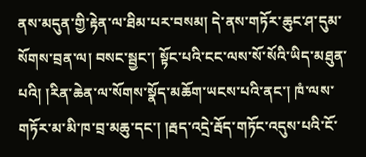ནས་མདུན་གྱི་རྟེན་ལ་ཐིམ་པར་བསམ། དེ་ནས་གཏོར་ཆུང་ཤ་དུམ་སོགས་བྲན་ལ། བསང་སྦྱང་། སྟོང་པའི་ངང་ལས་སོ་སོའི་ཡིད་མཐུན་པའི། །རིན་ཆེན་ལ་སོགས་སྣོད་མཆོག་ཡངས་པའི་ནང་། ཁཾ་ལས་གཏོར་མ་མི་ཁ་བྲ་མཆུ་དང་། །རྦད་འདྲེ་རྦོད་གཏོང་འདུས་པའི་ངོ་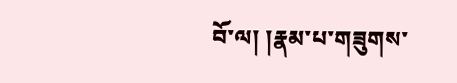བོ་ལ། །རྣམ་པ་གཟུགས་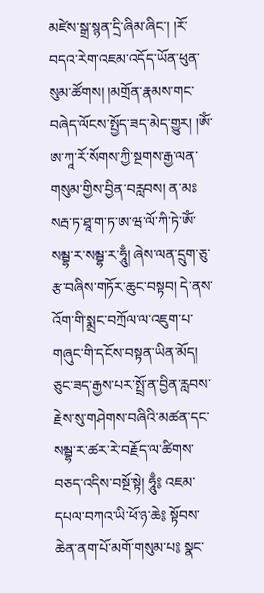མཛེས་སྒྲ་སྙན་དྲི་ཞིམ་ཞིང་། །རོ་བདའ་རེག་འཇམ་འདོད་ཡོན་ཕུན་སུམ་ཚོགས། །མགྲོན་རྣམས་གང་བཞེད་ལོངས་སྤྱོད་ཟད་མེད་གྱུར། །ཨོཾ་ཨ་ཀཱ་རོ་སོགས་ཀྱི་སྔགས་རྒྱ་ལན་གསུམ་གྱིས་བྱིན་བརླབས། ན་མཿསརྦ་ཏ་ཐཱ་ག་ཏ་ཨ་ཝ་ལོ་ཀི་ཏེ་ཨོཾ་སམྦྷ་ར་སམྦྷ་ར་ཧཱུྃ། ཞེས་ལན་དྲུག་ཅུ་རྩ་བཞིས་གཏོར་ཆུང་བསྟབ། དེ་ནས་འོག་གི་སྨྲང་བཀྲོལ་ལ་འཇུག་པ་གཞུང་གི་དངོས་བསྟན་ཡིན་མོད། ཅུང་ཟད་རྒྱས་པར་སྤྲོ་ན་བྱིན་རླབས་རྗེས་སུ་གཤེགས་བཞིའི་མཚན་དང་སམྦྷ་ར་ཚར་རེ་བརྗོད་ལ་ཚིགས་བཅད་འདིས་བསྔོ་སྟེ། ཧཱུྃ༔ འཇམ་དཔལ་བཀའ་ཡི་ཕོ་ཉ་ཆེ༔ སྟོབས་ཆེན་ནག་པོ་མགོ་གསུམ་པ༔ སྣང་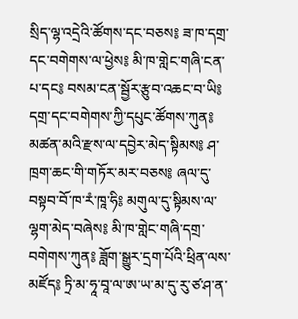སྲིད་ལྷ་འདྲེའི་ཚོགས་དང་བཅས༔ ཟ་ཁ་དགྲ་དང་བགེགས་ལ་ཕྱེས༔ མི་ཁ་གླེང་གཞི་ངན་པ་དང༔ བསམ་ངན་སྦྱོར་རྩུབ་འཆང་བ་ཡི༔ དགྲ་དང་བགེགས་ཀྱི་དཔུང་ཚོགས་ཀུན༔ མཚན་མའི་རྫས་ལ་དབྱེར་མེད་སྟིམས༔ ཤ་ཁྲག་ཆང་གི་གཏོར་མར་བཅས༔ ཞལ་དུ་བསྟབ་བོ་ཁ་རཾ་ཁཱ་ཧི༔ མགུལ་དུ་སྟིམས་ལ་ལྷག་མེད་བཞེས༔ མི་ཁ་གླེང་གཞི་དགྲ་བགེགས་ཀུན༔ ཟློག་སྒྱུར་དྲག་པོའི་ཕྲིན་ལས་མཛོད༔ ཏྲི་མ་ཧཱ་བཱ་ལ་ཨ་ཡ་མ་དུ་རུ་ཙ་ཤ་ན་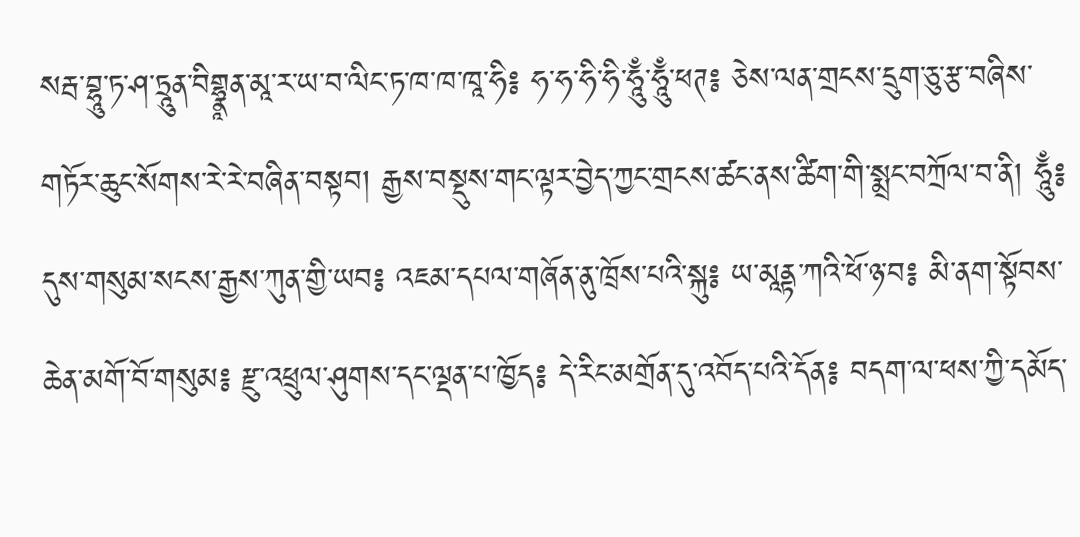སརྦ་བྷཱུ་ཏ་ཤ་ཏྲཱུན་བིགྷྣཱན་མཱ་ར་ཡ་བ་ལིང་ཏ་ཁ་ཁ་ཁཱ་ཧི༔ ཧ་ཧ་ཧི་ཧི་ཧཱུྃ་ཧཱུྃ་ཕཊ༔ ཅེས་ལན་གྲངས་དྲུག་ཅུ་རྩ་བཞིས་གཏོར་ཆུང་སོགས་རེ་རེ་བཞིན་བསྟབ། རྒྱས་བསྡུས་གང་ལྟར་བྱེད་ཀྱང་གྲངས་ཚང་ནས་ཚིག་གི་སྨྲང་བཀྲོལ་བ་ནི། ཧཱུྃ༔ དུས་གསུམ་སངས་རྒྱས་ཀུན་གྱི་ཡབ༔ འཇམ་དཔལ་གཞོན་ནུ་ཁྲོས་པའི་སྐུ༔ ཡ་མཱནྟ་ཀའི་ཕོ་ཉ་བ༔ མི་ནག་སྟོབས་ཆེན་མགོ་བོ་གསུམ༔ རྫུ་འཕྲུལ་ཤུགས་དང་ལྡན་པ་ཁྱོད༔ དེ་རིང་མགྲོན་དུ་འབོད་པའི་དོན༔ བདག་ལ་ཕས་ཀྱི་དམོད་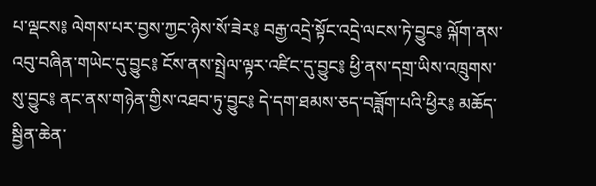པ་ལྡངས༔ ལེགས་པར་བྱས་ཀྱང་ཉེས་སོ་ཟེར༔ བརྒྱ་འདྲེ་སྟོང་འདྲེ་ལངས་ཏེ་བྱུང༔ ལྐོག་ནས་འབུ་བཞིན་གཡེང་དུ་བྱུང༔ ངོས་ནས་སྤྲེལ་ལྟར་འཛིང་དུ་བྱུང༔ ཕྱི་ནས་དགྲ་ཡིས་འཁྲུགས་སུ་བྱུང༔ ནང་ནས་གཉེན་གྱིས་འཐབ་ཏུ་བྱུང༔ དེ་དག་ཐམས་ཅད་བཟློག་པའི་ཕྱིར༔ མཆོད་སྦྱིན་ཆེན་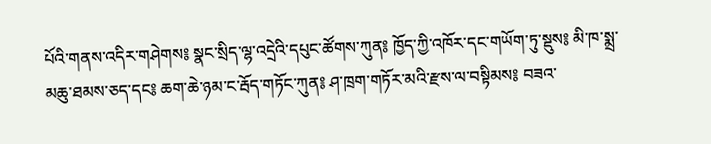པོའི་གནས་འདིར་གཤེགས༔ སྣང་སྲིད་ལྷ་འདྲེའི་དཔུང་ཚོགས་ཀུན༔ ཁྱོད་ཀྱི་འཁོར་དང་གཡོག་ཏུ་སྡུས༔ མི་ཁ་སྨྲ་མཆུ་ཐམས་ཅད་དང༔ ཆག་ཆེ་ཉམ་ང་རྦོད་གཏོང་ཀུན༔ ཤ་ཁྲག་གཏོར་མའི་རྫས་ལ་བསྟིམས༔ བཟའ་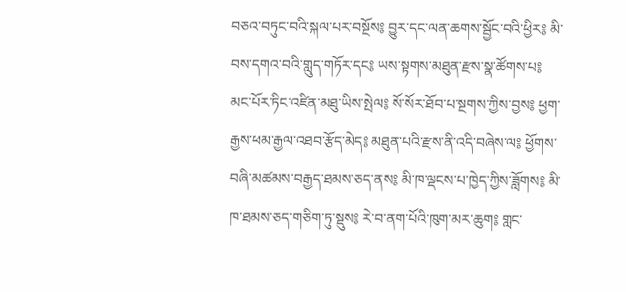བཅའ་བཏུང་བའི་སྐལ་པར་བསྔོས༔ བྱུར་དང་ལན་ཆགས་སྦྱོང་བའི་ཕྱིར༔ མི་བས་དགའ་བའི་གླུད་གཏོར་དང༔ ཡས་སྟགས་མཐུན་རྫས་སྣ་ཚོགས་པ༔ མང་པོར་ཏིང་འཛིན་མཐུ་ཡིས་སྤེལ༔ སོ་སོར་ཐོབ་པ་སྔགས་ཀྱིས་བྱས༔ ཕྱག་རྒྱས་ཕམ་རྒྱལ་འཐབ་རྩོད་མེད༔ མཐུན་པའི་རྫས་ནི་འདི་བཞེས་ལ༔ ཕྱོགས་བཞི་མཚམས་བརྒྱད་ཐམས་ཅད་ནས༔ མི་ཁ་ལྡངས་པ་ཁྱེད་ཀྱིས་ཟློགས༔ མི་ཁ་ཐམས་ཅད་གཅིག་ཏུ་སྡུས༔ རེ་བ་ནག་པོའི་ཁུག་མར་ཆུག༔ གླང་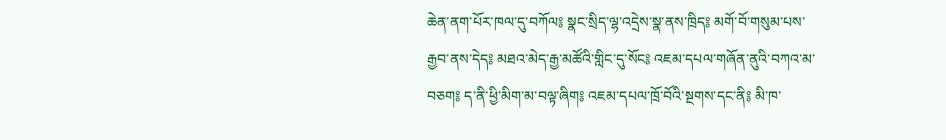ཆེན་ནག་པོར་ཁལ་དུ་བཀོལ༔ སྣང་སྲིད་ལྷ་འདྲེས་སྣ་ནས་ཁྲིད༔ མགོ་བོ་གསུམ་པས་རྒྱབ་ནས་དེད༔ མཐའ་མེད་རྒྱ་མཚོའི་གླིང་དུ་སོང༔ འཇམ་དཔལ་གཞོན་ནུའི་བཀའ་མ་བཅག༔ ད་ནི་ཕྱི་མིག་མ་བལྟ་ཞིག༔ འཇམ་དཔལ་ཁྲོ་བོའི་སྔགས་དང་ནི༔ མི་ཁ་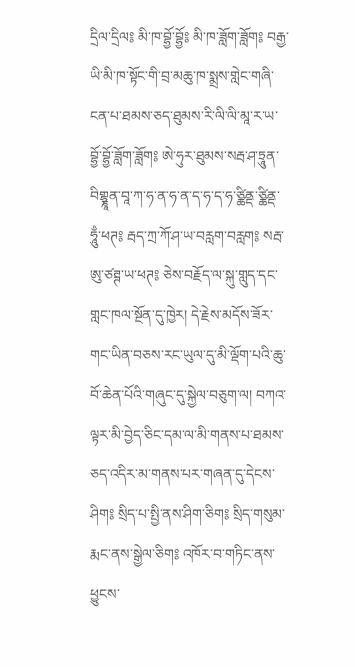དྲིལ་དྲིལ༔ མི་ཁ་བྷྱོ་བྷྱོ༔ མི་ཁ་ཟློག་ཟློག༔ བརྒྱ་ཡི་མི་ཁ་སྟོང་གི་བྲ་མཆུ་ཁ་སྨྲས་གླེང་གཞི་ངན་པ་ཐམས་ཅད་ཐུམས་རི་ལི་ལི་མཱ་ར་ཡ་བྷྱོ་བྷྱོ་ཟློག་ཟློག༔ ཨེ་ཧུར་ཐུམས་སརྦ་ཤ་ཏྲཱུན་བིགྷྣཱན་བཱ་ཀ་ཧ་ན་ཧ་ན་ད་ཧ་ད་ཧ་ཙྪིནྡ་ཙྪིནྡ་ཧཱུྃ་ཕཊ༔ རྦད་ཀྲ་ཀོ་ཤ་ཡ་བརླག་བརླག༔ སརྦ་ཨུ་ཙཊྚ་ཡ་ཕཊ༔ ཅེས་བརྗོད་ལ་སྐུ་གླུད་དང་གླང་ཁལ་སྔོན་དུ་ཁྱེར། དེ་རྗེས་མདོས་ཟོར་གང་ཡིན་བཅས་རང་ཡུལ་དུ་མི་ལྡོག་པའི་ཆུ་བོ་ཆེན་པོའི་གཞུང་དུ་སྐྱེལ་བཅུག་ལ། བཀའ་ལྟར་མི་བྱེད་ཅིང་དམ་ལ་མི་གནས་པ་ཐམས་ཅད་འདིར་མ་གནས་པར་གཞན་དུ་དེངས་ཤིག༔ སྲིད་པ་སྤྱི་ནས་ཤིག་ཅིག༔ སྲིད་གསུམ་རྨང་ནས་སྒྱེལ་ཅིག༔ འཁོར་བ་གཏིང་ནས་ཕྱུངས་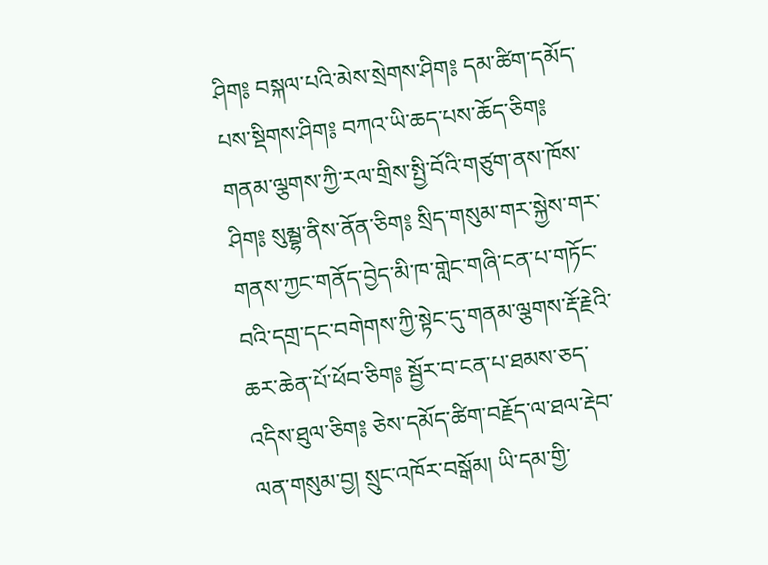ཤིག༔ བསྐལ་པའི་མེས་སྲེགས་ཤིག༔ དམ་ཚིག་དམོད་པས་སྡིགས་ཤིག༔ བཀའ་ཡི་ཆད་པས་ཆོད་ཅིག༔ གནམ་ལྕགས་ཀྱི་རལ་གྲིས་སྤྱི་བོའི་གཙུག་ནས་ཁོས་ཤིག༔ སུམྦྷ་ནིས་ནོན་ཅིག༔ སྲིད་གསུམ་གར་སྐྱེས་གར་གནས་ཀྱང་གནོད་བྱེད་མི་ཁ་གླེང་གཞི་ངན་པ་གཏོང་བའི་དགྲ་དང་བགེགས་ཀྱི་སྟེང་དུ་གནམ་ལྕགས་རྡོ་རྗེའི་ཆར་ཆེན་པོ་ཕོབ་ཅིག༔ སྦྱོར་བ་ངན་པ་ཐམས་ཅད་འདིས་ཐུལ་ཅིག༔ ཅེས་དམོད་ཚིག་བརྗོད་ལ་ཐལ་རྡེབ་ལན་གསུམ་བྱ། སྲུང་འཁོར་བསྒོམ། ཡི་དམ་གྱི་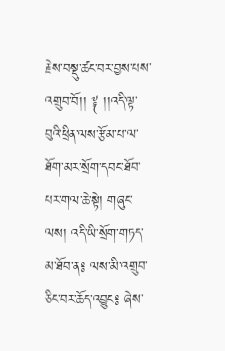རྗེས་བསྡུ་ཚང་བར་བྱས་པས་འགྲུབ་བོ།། ༈ །།འདི་ལྟ་བུའི་ཕྲིན་ལས་རྩོམ་པ་ལ་ཐོག་མར་སྲོག་དབང་ཐོབ་པར་གལ་ཆེ་སྟེ། གཞུང་ལས། འདི་ཡི་སྲོག་གཏད་མ་ཐོབ་ན༔ ལས་མི་འགྲུབ་ཅིང་བར་ཆོད་འབྱུང༔ ཞེས་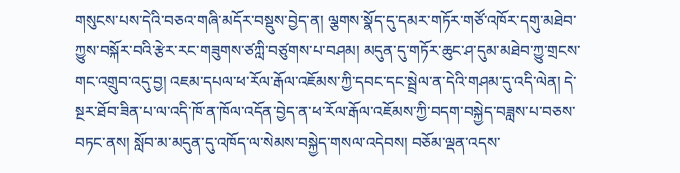གསུངས་པས་དེའི་བཅའ་གཞི་མདོར་བསྡུས་བྱེད་ན། ལྕགས་སྣོད་དུ་དམར་གཏོར་གཙོ་འཁོར་དགུ་མཐེབ་ཀྱུས་བསྐོར་བའི་རྩེར་རང་གཟུགས་ཙཀླི་བཙུགས་པ་བཤམ། མདུན་དུ་གཏོར་ཆུང་ཤ་དུམ་མཐེབ་ཀྱུ་གྲངས་གང་འགྲུབ་འདུ་བྱ། འཇམ་དཔལ་ཕ་རོལ་རྒོལ་འཇོམས་ཀྱི་དབང་དང་སྦྲེལ་ན་དེའི་གཤམ་དུ་འདི་ལེན། དེ་སྔར་ཐོབ་ཟིན་པ་ལ་འདི་ཁོ་ན་ཁོལ་འདོན་བྱེད་ན་ཕ་རོལ་རྒོལ་འཇོམས་ཀྱི་བདག་བསྐྱེད་བཟླས་པ་བཅས་བཏང་ནས། སློབ་མ་མདུན་དུ་འཁོད་ལ་སེམས་བསྐྱེད་གསལ་འདེབས། བཅོམ་ལྡན་འདས་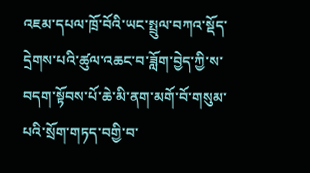འཇམ་དཔལ་ཁྲོ་བོའི་ཡང་སྤྲུལ་བཀའ་སྡོད་དྲེགས་པའི་ཚུལ་འཆང་བ་ཟློག་བྱེད་ཀྱི་ས་བདག་སྟོབས་པོ་ཆེ་མི་ནག་མགོ་བོ་གསུམ་པའི་སྲོག་གཏད་བགྱི་བ་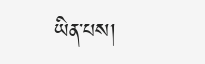ཡིན་པས།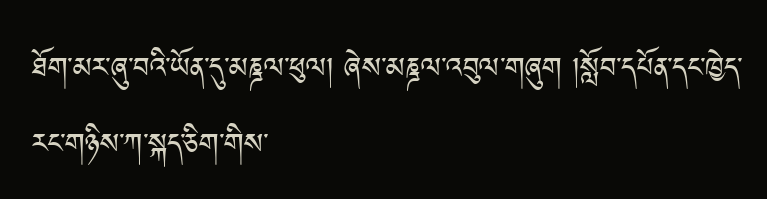ཐོག་མར་ཞུ་བའི་ཡོན་དུ་མཎྜལ་ཕུལ། ཞེས་མཎྜལ་འབུལ་གཞུག །སློབ་དཔོན་དང་ཁྱེད་རང་གཉིས་ཀ་སྐད་ཅིག་གིས་